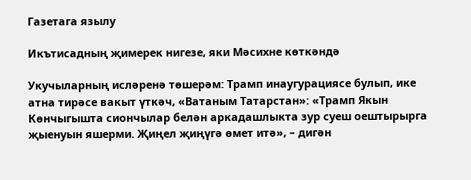Газетага язылу

Икътисадның җимерек нигезе, яки Мәсихне көткәндә

Укучыларның исләренә төшерәм: Трамп инаугурациясе булып, ике атна тирәсе вакыт үткәч, «Ватаным Татарстан»: «Трамп Якын Көнчыгышта сиончылар белән аркадашлыкта зур суеш оештырырга җыенуын яшерми. Җиңел җиңүгә өмет итә», – дигән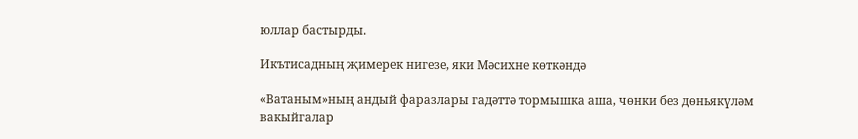юллар бастырды.

Икътисадның җимерек нигезе, яки Мәсихне көткәндә

«Ватаным»ның андый фаразлары гадәттә тормышка аша, чөнки без дөньякүләм вакыйгалар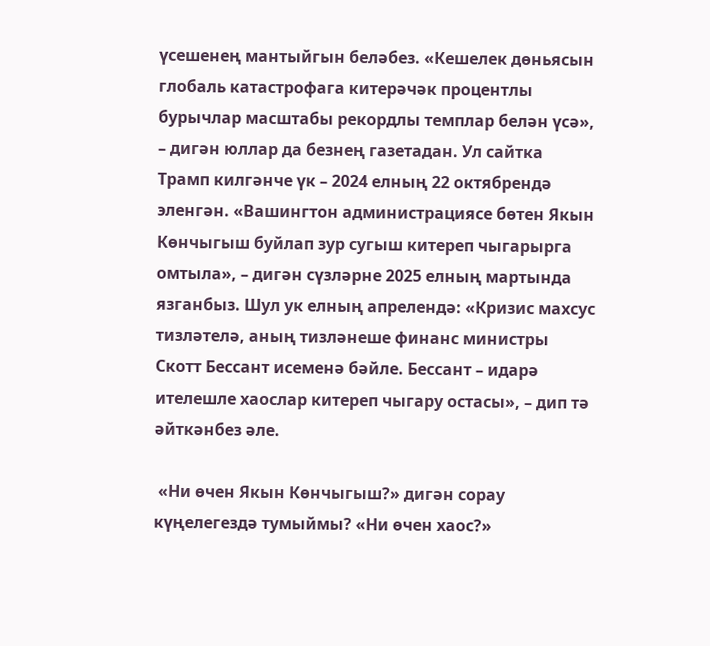үсешенең мантыйгын беләбез. «Кешелек дөньясын глобаль катастрофага китерәчәк процентлы бурычлар масштабы рекордлы темплар белән үсә», – дигән юллар да безнең газетадан. Ул сайтка Трамп килгәнче үк – 2024 елның 22 октябрендә эленгән. «Вашингтон администрациясе бөтен Якын Көнчыгыш буйлап зур сугыш китереп чыгарырга омтыла», – дигән сүзләрне 2025 елның мартында язганбыз. Шул ук елның апрелендә: «Кризис махсус тизләтелә, аның тизләнеше финанс министры Скотт Бессант исеменә бәйле. Бессант – идарә ителешле хаослар китереп чыгару остасы», – дип тә әйткәнбез әле.

 «Ни өчен Якын Көнчыгыш?» дигән сорау күңелегездә тумыймы? «Ни өчен хаос?»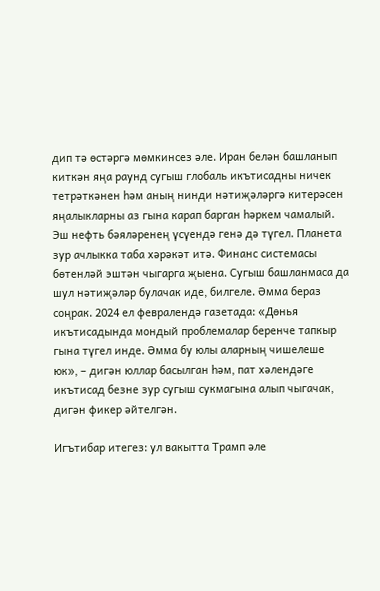дип тә өстәргә мөмкинсез әле. Иран белән башланып киткән яңа раунд сугыш глобаль икътисадны ничек тетрәткәнен һәм аның нинди нәтиҗәләргә китерәсен яңалыкларны аз гына карап барган һәркем чамалый. Эш нефть бәяләренең үсүендә генә дә түгел. Планета зур ачлыкка таба хәрәкәт итә. Финанс системасы бөтенләй эштән чыгарга җыена. Сугыш башланмаса да шул нәтиҗәләр булачак иде, билгеле. Әмма бераз соңрак. 2024 ел февралендә газетада: «Дөнья икътисадында мондый проблемалар беренче тапкыр гына түгел инде. Әмма бу юлы аларның чишелеше юк», – дигән юллар басылган һәм, пат хәлендәге икътисад безне зур сугыш сукмагына алып чыгачак, дигән фикер әйтелгән.

Игътибар итегез: ул вакытта Трамп әле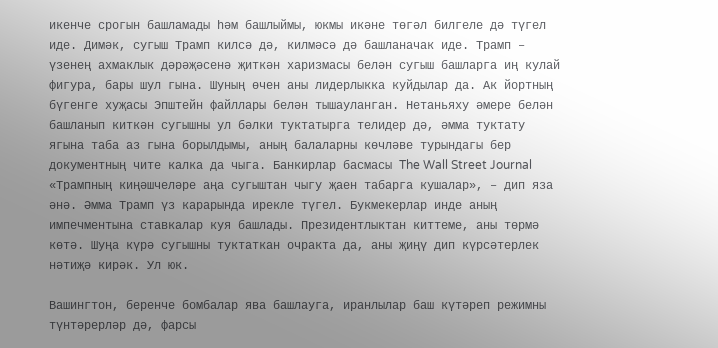икенче срогын башламады һәм башлыймы, юкмы икәне төгәл билгеле дә түгел иде. Димәк, сугыш Трамп килсә дә, килмәсә дә башланачак иде. Трамп – үзенең ахмаклык дәрәҗәсенә җиткән харизмасы белән сугыш башларга иң кулай фигура, бары шул гына. Шуның өчен аны лидерлыкка куйдылар да. Ак йортның бүгенге хуҗасы Эпштейн файллары белән тышауланган. Нетаньяху әмере белән башланып киткән сугышны ул бәлки туктатырга телидер дә, әмма туктату ягына таба аз гына борылдымы, аның балаларны көчләве турындагы бер документның чите калка да чыга. Банкирлар басмасы The Wall Street Journal «Трампның киңәшчеләре аңа сугыштан чыгу җаен табарга кушалар», – дип яза әнә. Әмма Трамп үз карарында ирекле түгел. Букмекерлар инде аның импечментына ставкалар куя башлады. Президентлыктан киттеме, аны төрмә көтә. Шуңа күрә сугышны туктаткан очракта да, аны җиңү дип күрсәтерлек нәтиҗә кирәк. Ул юк.

Вашингтон, беренче бомбалар ява башлауга, иранлылар баш күтәреп режимны түнтәрерләр дә, фарсы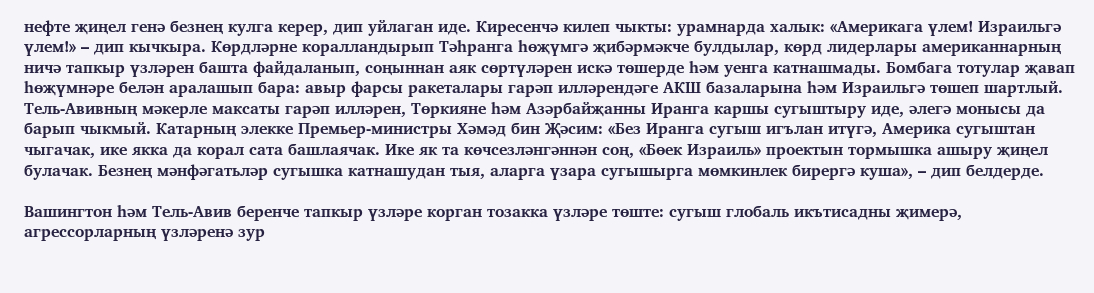нефте җиңел генә безнең кулга керер, дип уйлаган иде. Киресенчә килеп чыкты: урамнарда халык: «Америкага үлем! Израильгә үлем!» – дип кычкыра. Көрдләрне коралландырып Тәһранга һөҗүмгә җибәрмәкче булдылар, көрд лидерлары американнарның ничә тапкыр үзләрен башта файдаланып, соңыннан аяк сөртүләрен искә төшерде һәм уенга катнашмады. Бомбага тотулар җавап һөҗүмнәре белән аралашып бара: авыр фарсы ракеталары гарәп илләрендәге АКШ базаларына һәм Израильгә төшеп шартлый. Тель-Авивның мәкерле максаты гарәп илләрен, Төркияне һәм Азәрбайҗанны Иранга каршы сугыштыру иде, әлегә монысы да барып чыкмый. Катарның элекке Премьер-министры Хәмәд бин Җәсим: «Без Иранга сугыш игълан итүгә, Америка сугыштан чыгачак, ике якка да корал сата башлаячак. Ике як та көчсезләнгәннән соң, «Бөек Израиль» проектын тормышка ашыру җиңел булачак. Безнең мәнфәгатьләр сугышка катнашудан тыя, аларга үзара сугышырга мөмкинлек бирергә куша», – дип белдерде.

Вашингтон һәм Тель-Авив беренче тапкыр үзләре корган тозакка үзләре төште: сугыш глобаль икътисадны җимерә, агрессорларның үзләренә зур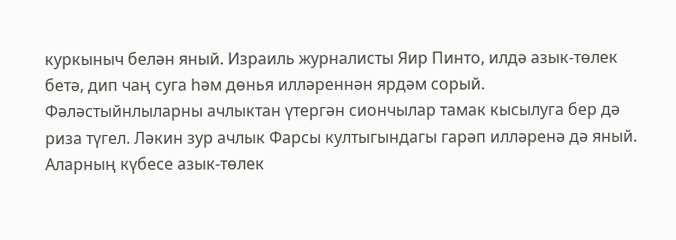куркыныч белән яный. Израиль журналисты Яир Пинто, илдә азык-төлек бетә, дип чаң суга һәм дөнья илләреннән ярдәм сорый. Фәләстыйнлыларны ачлыктан үтергән сиончылар тамак кысылуга бер дә риза түгел. Ләкин зур ачлык Фарсы култыгындагы гарәп илләренә дә яный. Аларның күбесе азык-төлек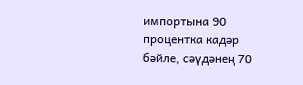импортына 90 процентка кадәр бәйле, сәүдәнең 70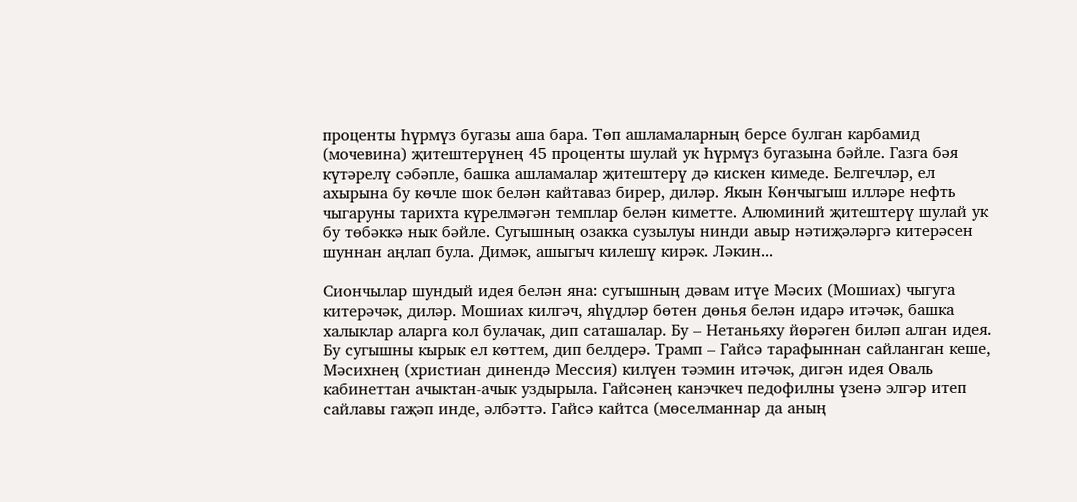проценты Һүрмүз бугазы аша бара. Төп ашламаларның берсе булган карбамид (мочевина) җитештерүнең 45 проценты шулай ук Һүрмүз бугазына бәйле. Газга бәя күтәрелү сәбәпле, башка ашламалар җитештерү дә кискен кимеде. Белгечләр, ел ахырына бу көчле шок белән кайтаваз бирер, диләр. Якын Көнчыгыш илләре нефть чыгаруны тарихта күрелмәгән темплар белән киметте. Алюминий җитештерү шулай ук бу төбәккә нык бәйле. Сугышның озакка сузылуы нинди авыр нәтиҗәләргә китерәсен шуннан аңлап була. Димәк, ашыгыч килешү кирәк. Ләкин...

Сиончылар шундый идея белән яна: сугышның дәвам итүе Мәсих (Мошиах) чыгуга китерәчәк, диләр. Мошиах килгәч, яһүдләр бөтен дөнья белән идарә итәчәк, башка халыклар аларга кол булачак, дип саташалар. Бу – Нетаньяху йөрәген биләп алган идея. Бу сугышны кырык ел көттем, дип белдерә. Трамп – Гайсә тарафыннан сайланган кеше, Мәсихнең (христиан динендә Мессия) килүен тәэмин итәчәк, дигән идея Оваль кабинеттан ачыктан-ачык уздырыла. Гайсәнең канэчкеч педофилны үзенә элгәр итеп сайлавы гаҗәп инде, әлбәттә. Гайсә кайтса (мөселманнар да аның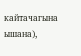кайтачагына ышана),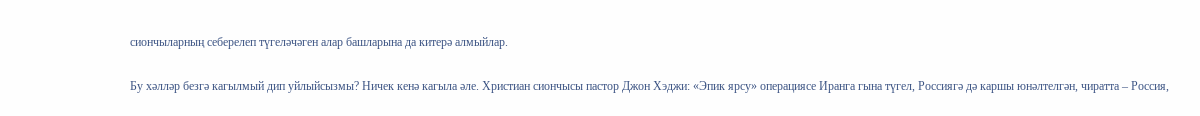сиончыларның себерелеп түгеләчәген алар башларына да китерә алмыйлар.

Бу хәлләр безгә кагылмый дип уйлыйсызмы? Ничек кенә кагыла әле. Христиан сиончысы пастор Джон Хэджи: «Эпик ярсу» операциясе Иранга гына түгел, Россиягә дә каршы юнәлтелгән, чиратта – Россия,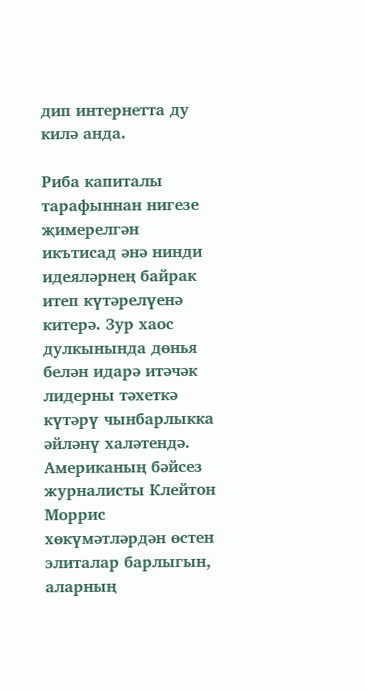дип интернетта ду килә анда.

Риба капиталы тарафыннан нигезе җимерелгән икътисад әнә нинди идеяләрнең байрак итеп күтәрелүенә китерә. Зур хаос дулкынында дөнья белән идарә итәчәк лидерны тәхеткә күтәрү чынбарлыкка әйләнү халәтендә. Американың бәйсез журналисты Клейтон Моррис хөкүмәтләрдән өстен элиталар барлыгын, аларның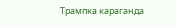Трампка караганда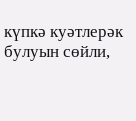күпкә куәтлерәк булуын сөйли,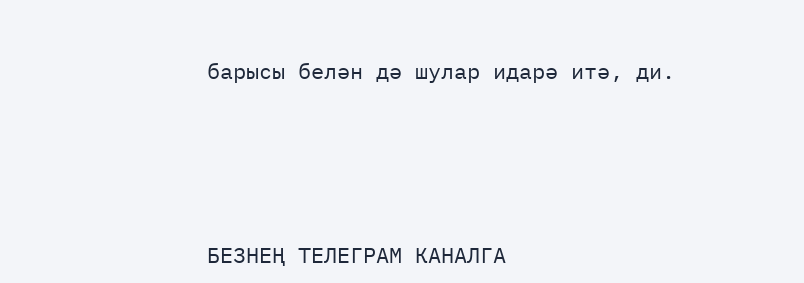барысы белән дә шулар идарә итә, ди.





БЕЗНЕҢ ТЕЛЕГРАМ КАНАЛГА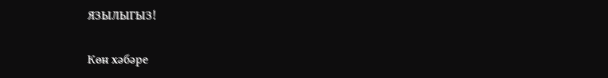ЯЗЫЛЫГЫЗ!

Көн хәбәре